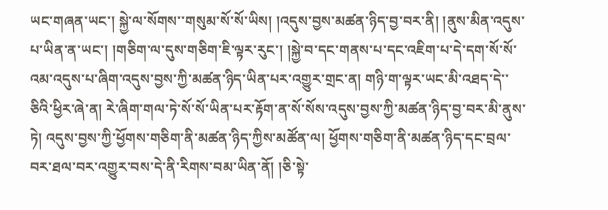ཡང་གཞན་ཡང་། སྐྱེ་ལ་སོགས་་གསུམ་སོ་སོ་ཡིས། །འདུས་བྱས་མཚན་ཉིད་བྱ་བར་ནི། །ནུས་མིན་འདུས་པ་ཡིན་ན་ཡང་། །གཅིག་ལ་དུས་གཅིག་ཇི་ལྟར་རུང་། །སྐྱེ་བ་དང་གནས་པ་དང་འཇིག་པ་དེ་དག་སོ་སོ་འམ་འདུས་པ་ཞིག་འདུས་བྱས་ཀྱི་མཚན་ཉིད་ཡིན་པར་འགྱུར་གྲང་ན། གཉི་ག་ལྟར་ཡང་མི་འཐད་དེ་་ཅིའི་ཕྱིར་ཞེ་ན། རེ་ཞིག་གལ་ཏེ་སོ་སོ་ཡིན་པར་རྟོག་ན་སོ་སོས་འདུས་བྱས་ཀྱི་མཚན་ཉིད་བྱ་བར་མི་ནུས་ཏེ། འདུས་བྱས་ཀྱི་ཕྱོགས་གཅིག་ནི་མཚན་ཉིད་ཀྱིས་མཚོན་ལ། ཕྱོགས་གཅིག་ནི་མཚན་ཉིད་དང་བྲལ་བར་ཐལ་བར་འགྱུར་བས་དེ་ནི་རིགས་བམ་ཡིན་ནོ། །ཅི་སྟེ་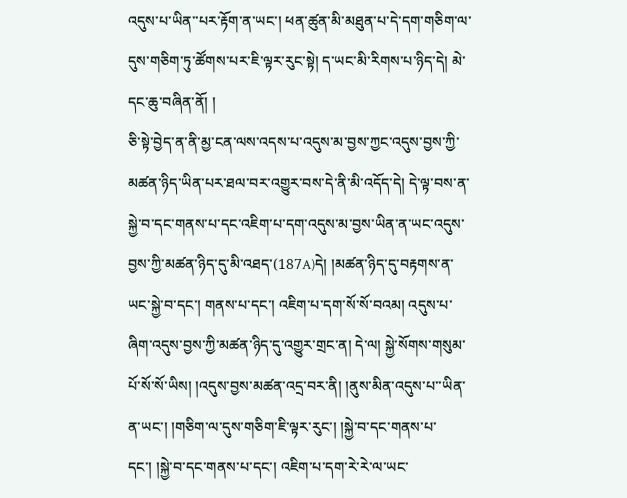འདུས་པ་ཡིན་་པར་རྟོག་ན་ཡང་། ཕན་ཚུན་མི་མཐུན་པ་དེ་དག་གཅིག་ལ་དུས་གཅིག་ཏུ་ཚོགས་པར་ཇི་ལྟར་རུང་སྟེ། ད་ཡང་མི་རིགས་པ་ཉིད་དེ། མེ་དང་ཆུ་བཞིན་ནོ། །
ཅི་སྟེ་བྱེད་ན་ནི་མྱ་ངན་ལས་འདས་པ་འདུས་མ་བྱས་ཀྱང་འདུས་བྱས་ཀྱི་མཚན་ཉིད་ཡིན་པར་ཐལ་བར་འགྱུར་བས་དེ་ནི་མི་འདོད་དེ། དེ་ལྟ་བས་ན་སྐྱེ་བ་དང་གནས་པ་དང་འཇིག་པ་དག་འདུས་མ་བྱས་ཡིན་ན་ཡང་འདུས་བྱས་ཀྱི་མཚན་ཉིད་དུ་མི་འཐད་(187A)དེ། །མཚན་ཉིད་དུ་བརྟགས་ན་ཡང་སྐྱེ་བ་དང་། གནས་པ་དང་། འཇིག་པ་དག་སོ་སོ་བའམ། འདུས་པ་ཞིག་འདུས་བྱས་ཀྱི་མཚན་ཉིད་དུ་འགྱུར་གྲང་ན། དེ་ལ། སྐྱེ་སོགས་གསུམ་པོ་སོ་སོ་ཡིས། །འདུས་བྱས་མཚན་འདྲ་བར་ནི། །ནུས་མིན་འདུས་པ་་ཡིན་ན་ཡང་། །གཅིག་ལ་དུས་གཅིག་ཇི་ལྟར་རུང་། །སྐྱེ་བ་དང་གནས་པ་དང་། །སྐྱེ་བ་དང་གནས་པ་དང་། འཇིག་པ་དག་རེ་རེ་ལ་ཡང་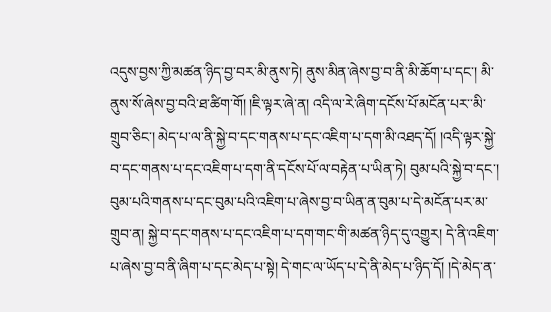འདུས་བྱས་ཀྱི་མཚན་ཉིད་བྱ་བར་མི་ནུས་ཏེ། ནུས་མིན་ཞེས་བྱ་བ་ནི་མི་ཆོག་པ་དང་། མི་ནུས་སོ་ཞེས་བྱ་བའི་ཐ་ཚིག་གོ། །ཇི་ལྟར་ཞེ་ན། འདི་ལ་རེ་ཞིག་དངོས་པོ་མངོན་པར་་མི་གྲུབ་ཅིང་། མེད་པ་ལ་ནི་སྐྱེ་བ་དང་གནས་པ་དང་འཇིག་པ་དག་མི་འཐད་དོ། །འདི་ལྟར་སྐྱེ་བ་དང་གནས་པ་དང་འཇིག་པ་དག་ནི་དངོས་པོ་ལ་བརྟེན་པ་ཡིན་ཏེ། བུམ་པའི་སྐྱེ་བ་དང་། བུམ་པའི་གནས་པ་དང་བུམ་པའི་འཇིག་པ་ཞེས་བྱ་བ་ཡིན་ན་བུམ་པ་དེ་མངོན་པར་མ་གྲུབ་ན། སྐྱེ་བ་དང་གནས་པ་དང་འཇིག་པ་དག་གང་གི་མཚན་ཉིད་དུ་འགྱུར། དེ་ནི་འཇིག་པ་ཞེས་བྱ་བ་ནི་ཞིག་པ་དང་མེད་པ་སྟེ། དེ་གང་ལ་ཡོད་པ་དེ་ནི་མེད་པ་ཉིད་དོ། །དེ་མེད་ན་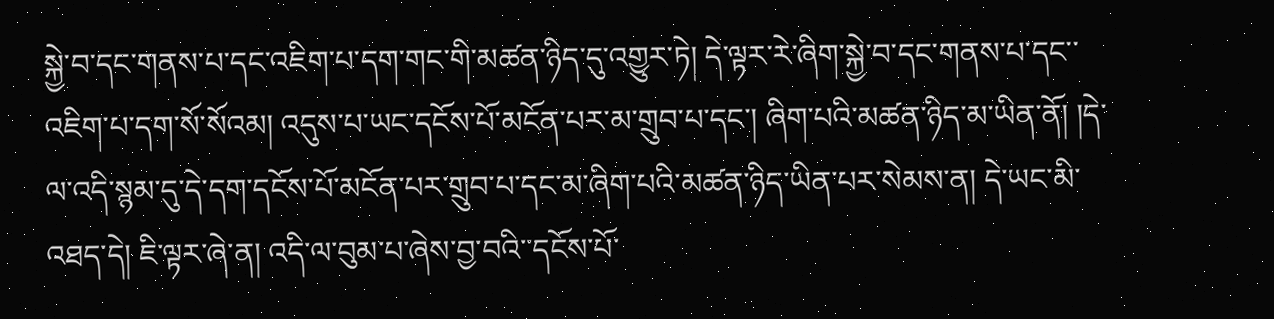སྐྱེ་བ་དང་གནས་པ་དང་འཇིག་པ་དག་གང་གི་མཚན་ཉིད་དུ་འགྱུར་ཏེ། དེ་ལྟར་རེ་ཞིག་སྐྱེ་བ་དང་གནས་པ་དང་་འཇིག་པ་དག་སོ་སོའམ། འདུས་པ་ཡང་དངོས་པོ་མངོན་པར་མ་གྲུབ་པ་དང་། ཞིག་པའི་མཚན་ཉིད་མ་ཡིན་ནོ། །དེ་ལ་འདི་སྙམ་དུ་དེ་དག་དངོས་པོ་མངོན་པར་གྲུབ་པ་དང་མ་ཞིག་པའི་མཚན་ཉིད་ཡིན་པར་སེམས་ན། དེ་ཡང་མི་འཐད་དེ། ཇི་ལྟར་ཞེ་ན། འདི་ལ་བུམ་པ་ཞེས་བྱ་བའི་་དངོས་པོ་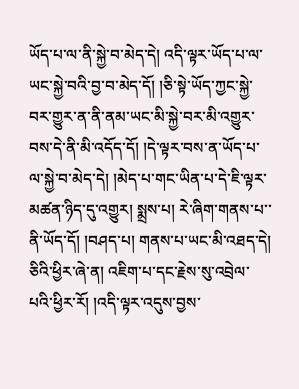ཡོད་པ་ལ་ནི་སྐྱེ་བ་མེད་དེ། འདི་ལྟར་ཡོད་པ་ལ་ཡང་སྐྱེ་བའི་བྱ་བ་མེད་དོ། །ཅི་སྟེ་ཡོད་ཀྱང་སྐྱེ་བར་གྱུར་ན་ནི་ནམ་ཡང་མི་སྐྱེ་བར་མི་འགྱུར་བས་དེ་ནི་མི་འདོད་དོ། །དེ་ལྟར་བས་ན་ཡོད་པ་ལ་སྐྱེ་བ་མེད་དེ། །མེད་པ་གང་ཡིན་པ་དེ་ཇི་ལྟར་མཚན་ཉིད་དུ་འགྱུར། སྨྲས་པ། རེ་ཞིག་གནས་པ་་ནི་ཡོད་དོ། །བཤད་པ། གནས་པ་ཡང་མི་འཐད་དེ། ཅིའི་ཕྱིར་ཞེ་ན། འཇིག་པ་དང་རྗེས་སུ་འབྲེལ་པའི་ཕྱིར་རོ། །འདི་ལྟར་འདུས་བྱས་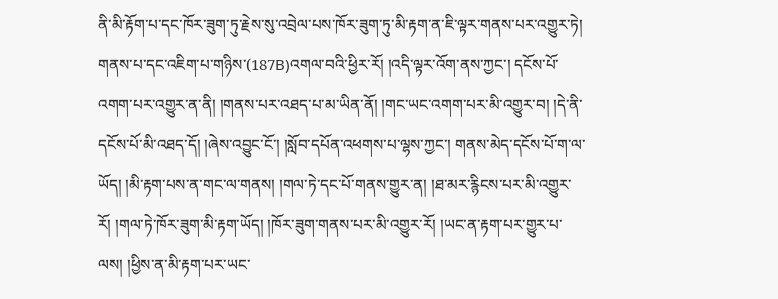ནི་མི་རྟོག་པ་དང་ཁོར་ཟུག་ཏུ་རྗེས་སུ་འབྲེལ་པས་ཁོར་ཟུག་ཏུ་མི་རྟག་ན་ཇི་ལྟར་གནས་པར་འགྱུར་ཏེ། གནས་པ་དང་འཇིག་པ་གཉིས་(187B)འགལ་བའི་ཕྱིར་རོ། །འདི་ལྟར་འོག་ནས་ཀྱང་། དངོས་པོ་འགག་པར་འགྱུར་ན་ནི། །གནས་པར་འཐད་པ་མ་ཡིན་ནོ། །གང་ཡང་འགག་པར་མི་འགྱུར་བ། །དེ་ནི་དངོས་པོ་མི་འཐད་དོ། །ཞེས་འབྱུང་ངོ་། །སློབ་དཔོན་འཕགས་པ་ལྷས་ཀྱང་། གནས་མེད་དངོས་པོ་ག་ལ་ཡོད། །མི་རྟག་པས་ན་གང་ལ་གནས། །གལ་ཏེ་དང་པོ་གནས་གྱུར་ན། །ཐ་མར་རྙིངས་པར་མི་འགྱུར་རོ། །གལ་ཏེ་ཁོར་ཟུག་མི་རྟག་ཡོད། །ཁོར་ཟུག་གནས་པར་མི་འགྱུར་རོ། །ཡང་ན་རྟག་པར་གྱུར་པ་ལས། །ཕྱིས་ན་མི་རྟག་པར་ཡང་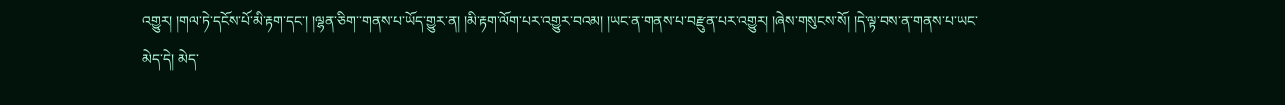འགྱུར། །གལ་ཏེ་དངོས་པོ་མི་རྟག་དང་། །ལྷན་ཅིག་་གནས་པ་ཡོད་གྱུར་ན། །མི་རྟག་ལོག་པར་འགྱུར་བའམ། །ཡང་ན་གནས་པ་བརྫུན་པར་འགྱུར། །ཞེས་གསུངས་སོ། །དེ་ལྟ་བས་ན་གནས་པ་ཡང་མེད་དེ། མེད་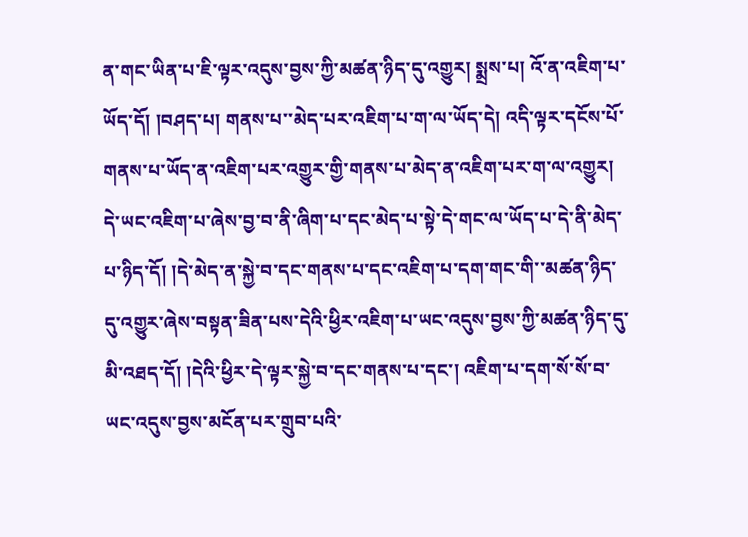ན་གང་ཡིན་པ་ཇི་ལྟར་འདུས་བྱས་ཀྱི་མཚན་ཉིད་དུ་འགྱུར། སྨྲས་པ། འོ་ན་འཇིག་པ་ཡོད་དོ། །བཤད་པ། གནས་པ་་མེད་པར་འཇིག་པ་ག་ལ་ཡོད་དེ། འདི་ལྟར་དངོས་པོ་གནས་པ་ཡོད་ན་འཇིག་པར་འགྱུར་གྱི་གནས་པ་མེད་ན་འཇིག་པར་ག་ལ་འགྱུར། དེ་ཡང་འཇིག་པ་ཞེས་བྱ་བ་ནི་ཞིག་པ་དང་མེད་པ་སྟེ་དེ་གང་ལ་ཡོད་པ་དེ་ནི་མེད་པ་ཉིད་དོ། །དེ་མེད་ན་སྐྱེ་བ་དང་གནས་པ་དང་འཇིག་པ་དག་གང་གི་་མཚན་ཉིད་དུ་འགྱུར་ཞེས་བསྟན་ཟིན་པས་དེའི་ཕྱིར་འཇིག་པ་ཡང་འདུས་བྱས་ཀྱི་མཚན་ཉིད་དུ་མི་འཐད་དོ། །དེའི་ཕྱིར་དེ་ལྟར་སྐྱེ་བ་དང་གནས་པ་དང་། འཇིག་པ་དག་སོ་སོ་བ་ཡང་འདུས་བྱས་མངོན་པར་གྲུབ་པའི་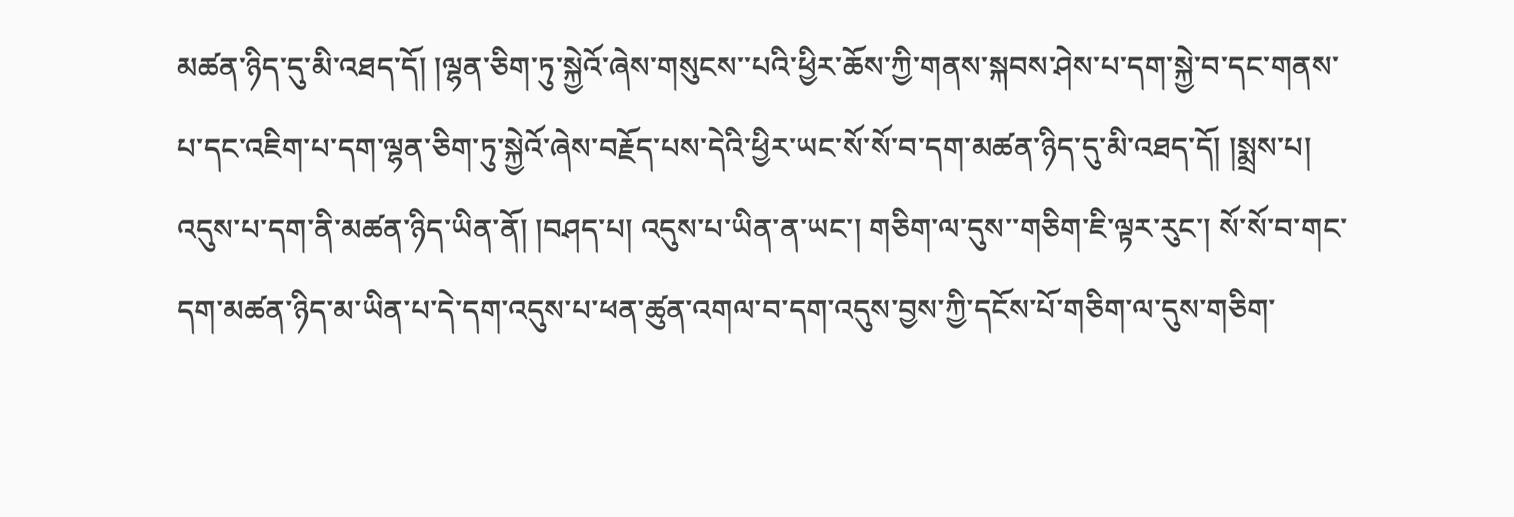མཚན་ཉིད་དུ་མི་འཐད་དོ། །ལྷན་ཅིག་ཏུ་སྐྱེའོ་ཞེས་གསུངས་་པའི་ཕྱིར་ཆོས་ཀྱི་གནས་སྐབས་ཤེས་པ་དག་སྐྱེ་བ་དང་གནས་པ་དང་འཇིག་པ་དག་ལྷན་ཅིག་ཏུ་སྐྱེའོ་ཞེས་བརྗོད་པས་དེའི་ཕྱིར་ཡང་སོ་སོ་བ་དག་མཚན་ཉིད་དུ་མི་འཐད་དོ། །སྨྲས་པ། འདུས་པ་དག་ནི་མཚན་ཉིད་ཡིན་ནོ། །བཤད་པ། འདུས་པ་ཡིན་ན་ཡང་། གཅིག་ལ་དུས་་གཅིག་ཇི་ལྟར་རུང་། སོ་སོ་བ་གང་དག་མཚན་ཉིད་མ་ཡིན་པ་དེ་དག་འདུས་པ་ཕན་ཚུན་འགལ་བ་དག་འདུས་བྱས་ཀྱི་དངོས་པོ་གཅིག་ལ་དུས་གཅིག་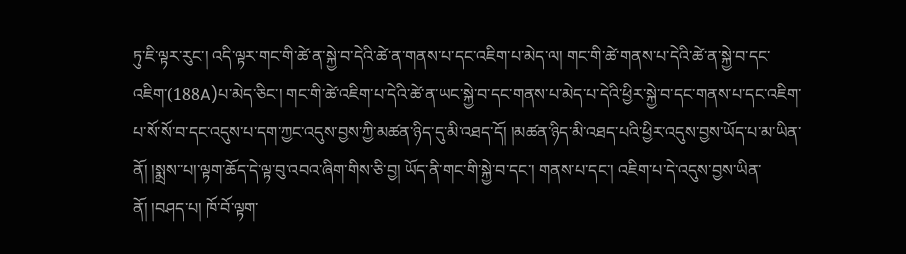ཏུ་ཇི་ལྟར་རུང་། འདི་ལྟར་གང་གི་ཚེ་ན་སྐྱེ་བ་དེའི་ཚེ་ན་གནས་པ་དང་འཇིག་པ་མེད་ལ། གང་གི་ཚེ་གནས་པ་དེའི་ཚེ་ན་སྐྱེ་བ་དང་འཇིག་(188A)པ་མེད་ཅིང་། གང་གི་ཚེ་འཇིག་པ་དེའི་ཚེ་ན་ཡང་སྐྱེ་བ་དང་གནས་པ་མེད་པ་དེའི་ཕྱིར་སྐྱེ་བ་དང་གནས་པ་དང་འཇིག་པ་སོ་སོ་བ་དང་འདུས་པ་དག་ཀྱང་འདུས་བྱས་ཀྱི་མཚན་ཉིད་དུ་མི་འཐད་དོ། །མཚན་ཉིད་མི་འཐད་པའི་ཕྱིར་འདུས་བྱས་ཡོད་པ་མ་ཡིན་ནོ། །སྨྲས་་པ།་ལྟག་ཆོད་དེ་ལྟ་བུ་འབའ་ཞིག་གིས་ཅི་བྱ། ཡོད་ནི་གང་གི་སྐྱེ་བ་དང་། གནས་པ་དང་། འཇིག་པ་དེ་འདུས་བྱས་ཡིན་ནོ། །བཤད་པ། ཁོ་བོ་ལྟག་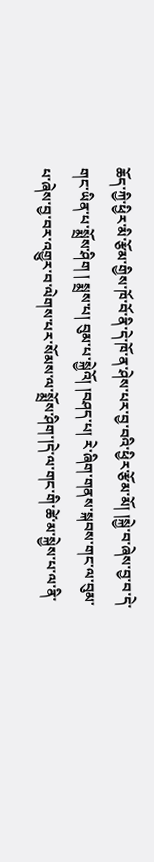ཆོད་ཀྱི་ཕྱིར་མི་རྩོམ་གྱིས་ཁོ་བོ་ནི་དེ་ཁོ་ན་ཤེས་པར་བྱ་བའི་ཕྱིར་རྩོམ་མོ། །སྐྱེ་བ་ཞེས་བྱ་བ་དེ་གང་ཡིན་པ་སྨྲོས་ཤིག ། སྨྲས་པ། བུམ་པ་སྐྱེའོ། །བཤད་པ། རེ་ཞིག་གནས་སྐབས་གང་ལ་བུམ་པ་ཞེས་བྱ་བར་འགྱུར་བ་ལེགས་པར་སོམས་ལ་སྨྲོས་ཤིག་།དེ་ལ་གང་གི་ཚེ་མ་སྐྱེས་པ་ལ་ནི་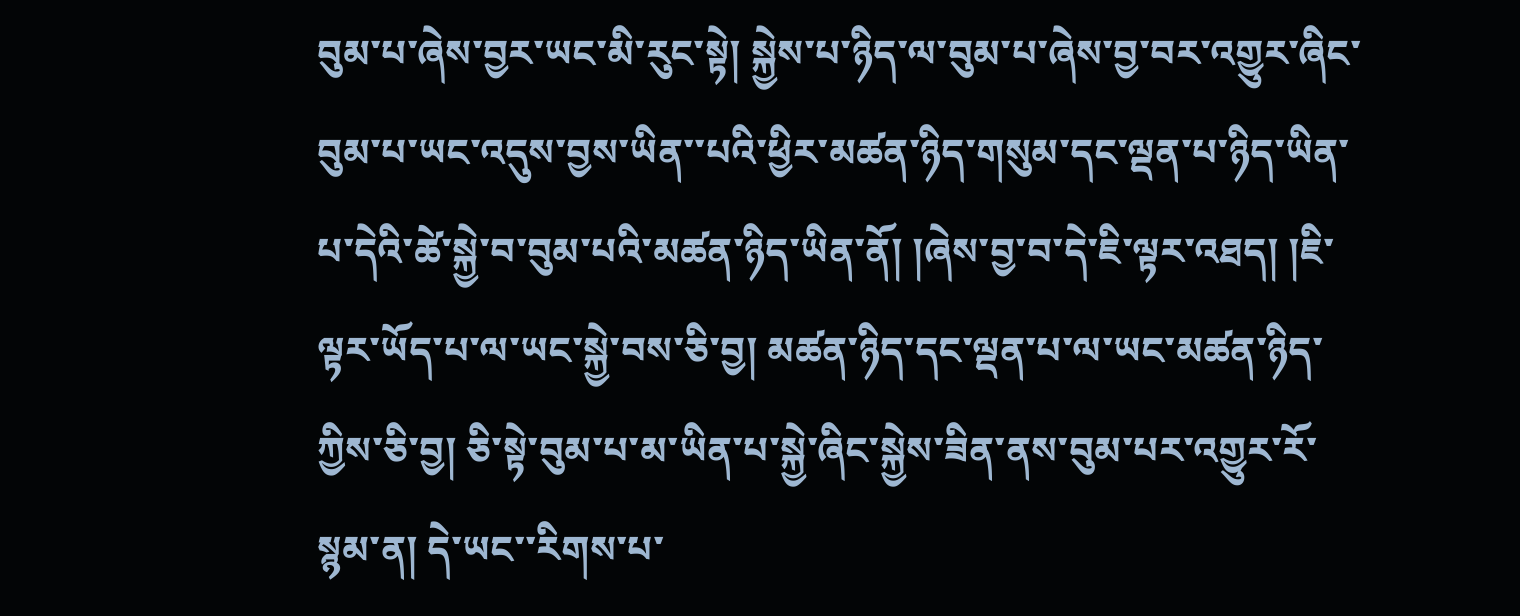བུམ་པ་ཞེས་བྱར་ཡང་མི་རུང་སྟེ། སྐྱེས་པ་ཉིད་ལ་བུམ་པ་ཞེས་བྱ་བར་འགྱུར་ཞིང་བུམ་པ་ཡང་འདུས་བྱས་ཡིན་་པའི་ཕྱིར་མཚན་ཉིད་གསུམ་དང་ལྡན་པ་ཉིད་ཡིན་པ་དེའི་ཚེ་སྐྱེ་བ་བུམ་པའི་མཚན་ཉིད་ཡིན་ནོ། །ཞེས་བྱ་བ་དེ་ཇི་ལྟར་འཐད། །ཇི་ལྟར་ཡོད་པ་ལ་ཡང་སྐྱེ་བས་ཅི་བྱ། མཚན་ཉིད་དང་ལྡན་པ་ལ་ཡང་མཚན་ཉིད་ཀྱིས་ཅི་བྱ། ཅི་སྟེ་བུམ་པ་མ་ཡིན་པ་སྐྱེ་ཞིང་སྐྱེས་ཟིན་ནས་བུམ་པར་འགྱུར་རོ་སྙམ་ན། དེ་ཡང་་རིགས་པ་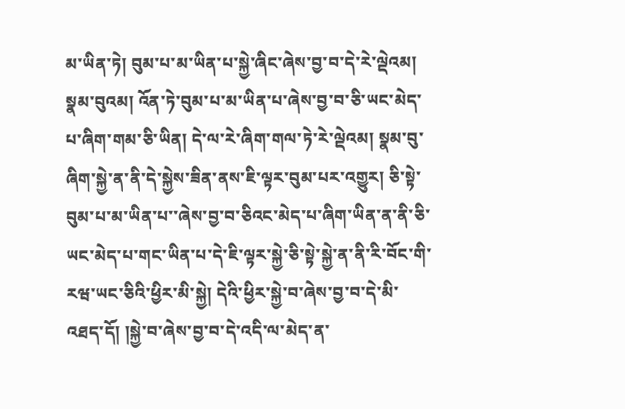མ་ཡིན་ཏེ། བུམ་པ་མ་ཡིན་པ་སྐྱེ་ཞིང་ཞེས་བྱ་བ་དེ་རེ་ལྡེའམ། སྣམ་བུའམ། འོན་ཏེ་བུམ་པ་མ་ཡིན་པ་ཞེས་བྱ་བ་ཅི་ཡང་མེད་པ་ཞིག་གམ་ཅི་ཡིན། དེ་ལ་རེ་ཞིག་གལ་ཏེ་རེ་ལྡེའམ། སྣམ་བུ་ཞིག་སྐྱེ་ན་ནི་དེ་སྐྱེས་ཟིན་ནས་ཇི་ལྟར་བུམ་པར་འགྱུར། ཅི་སྟེ་བུམ་པ་མ་ཡིན་པ་་ཞེས་བྱ་བ་ཅིའང་མེད་པ་ཞིག་ཡིན་ན་ནི་ཅི་ཡང་མེད་པ་གང་ཡིན་པ་དེ་ཇི་ལྟར་སྐྱེ་ཅི་སྟེ་སྐྱེ་ན་ནི་རི་བོང་གི་རཝ་ཡང་ཅིའི་ཕྱིར་མི་སྐྱེ། དེའི་ཕྱིར་སྐྱེ་བ་ཞེས་བྱ་བ་དེ་མི་འཐད་དོ། །སྐྱེ་བ་ཞེས་བྱ་བ་དེ་འདི་ལ་མེད་ན་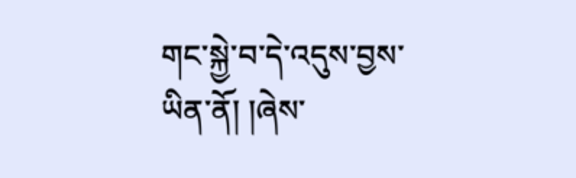གང་སྐྱེ་བ་དེ་འདུས་བྱས་ཡིན་ནོ། །ཞེས་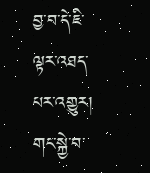བྱ་བ་དེ་ཇི་ལྟར་འཐད་པར་འགྱུར། གང་སྐྱེ་བ་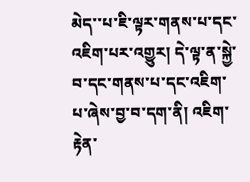མེད་་པ་ཇི་ལྟར་གནས་པ་དང་འཇིག་པར་འགྱུར། དེ་ལྟ་ན་སྐྱེ་བ་དང་གནས་པ་དང་འཇིག་པ་ཞེས་བྱ་བ་དག་ནི། འཇིག་རྟེན་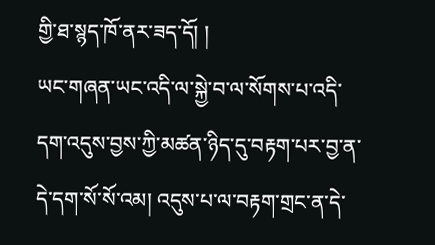གྱི་ཐ་སྙད་ཁོ་ནར་ཟད་དོ། །
ཡང་གཞན་ཡང་འདི་ལ་སྐྱེ་བ་ལ་སོགས་པ་འདི་དག་འདུས་བྱས་ཀྱི་མཚན་ཉིད་དུ་བརྟག་པར་བྱ་ན་དེ་དག་སོ་སོ་འམ། འདུས་པ་ལ་བརྟག་གྲང་ན་དེ་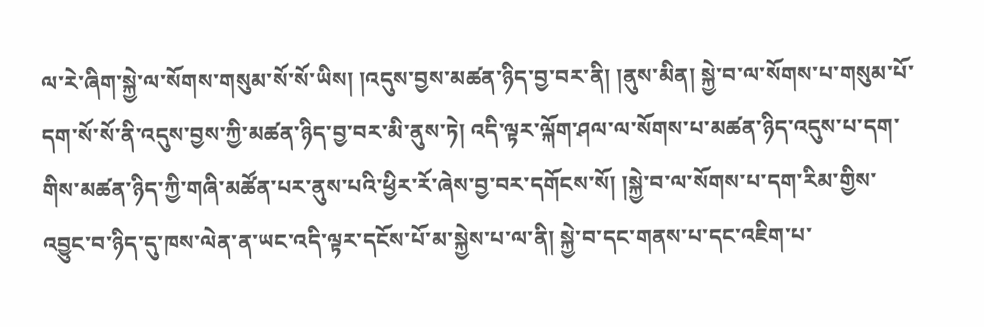ལ་རེ་ཞིག་སྐྱེ་ལ་སོགས་གསུམ་སོ་སོ་ཡིས། །འདུས་བྱས་མཚན་ཉིད་བྱ་བར་ནི། །ནུས་མིན། སྐྱེ་བ་ལ་སོགས་པ་གསུམ་པོ་དག་སོ་སོ་ནི་འདུས་བྱས་ཀྱི་མཚན་ཉིད་བྱ་བར་མི་ནུས་ཏེ། འདི་ལྟར་ལྐོག་ཤལ་ལ་སོགས་པ་མཚན་ཉིད་འདུས་པ་དག་གིས་མཚན་ཉིད་ཀྱི་གཞི་མཚོན་པར་ནུས་པའི་ཕྱིར་རོ་ཞེས་བྱ་བར་དགོངས་སོ། །སྐྱེ་བ་ལ་སོགས་པ་དག་རིམ་གྱིས་འབྱུང་བ་ཉིད་དུ་ཁས་ལེན་ན་ཡང་འདི་ལྟར་དངོས་པོ་མ་སྐྱེས་པ་ལ་ནི། སྐྱེ་བ་དང་གནས་པ་དང་འཇིག་པ་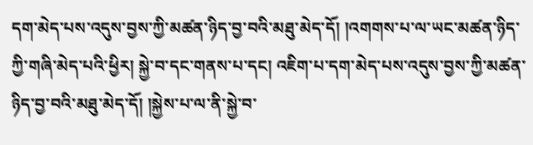དག་མེད་པས་འདུས་བྱས་ཀྱི་མཚན་ཉིད་བྱ་བའི་མཐུ་མེད་དོ། །འགགས་པ་ལ་ཡང་མཚན་ཉིད་ཀྱི་གཞི་མེད་པའི་ཕྱིར། སྐྱེ་བ་དང་གནས་པ་དང། འཇིག་པ་དག་མེད་པས་འདུས་བྱས་ཀྱི་མཚན་ཉིད་བྱ་བའི་མཐུ་མེད་དོ། །སྐྱེས་པ་ལ་ནི་སྐྱེ་བ་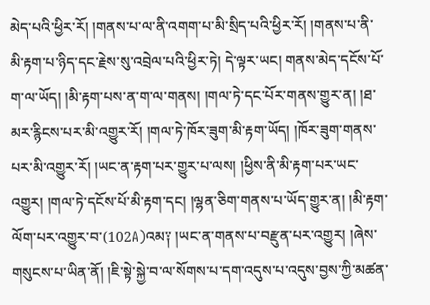མེད་པའི་ཕྱིར་རོ། །གནས་པ་ལ་ནི་འགག་པ་མི་སྲིད་པའི་ཕྱིར་རོ། །གནས་པ་ནི་མི་རྟག་པ་ཉིད་དང་རྗེས་སུ་འབྲེལ་པའི་ཕྱིར་ཏེ། དེ་ལྟར་ཡང། གནས་མེད་དངོས་པོ་ག་ལ་ཡོད། །མི་རྟག་པས་ན་ག་ལ་གནས། །གལ་ཏེ་དང་པོར་གནས་གྱུར་ན། །ཐ་མར་རྙིངས་པར་མི་འགྱུར་རོ། །གལ་ཏེ་ཁོར་ཟུག་མི་རྟག་ཡོད། །ཁོར་ཟུག་གནས་པར་མི་འགྱུར་རོ། །ཡང་ན་རྟག་པར་གྱུར་པ་ལས། །ཕྱིས་ནི་མི་རྟག་པར་ཡང་འགྱུར། །གལ་ཏེ་དངོས་པོ་མི་རྟག་དང། །ལྷན་ཅིག་གནས་པ་ཡོད་གྱུར་ན། །མི་རྟག་ལོག་པར་འགྱུར་བ་(102A)འམ༑ །ཡང་ན་གནས་པ་བརྫུན་པར་འགྱུར། །ཞེས་གསུངས་པ་ཡིན་ནོ། །ཇི་སྟེ་སྐྱེ་བ་ལ་སོགས་པ་དག་འདུས་པ་འདུས་བྱས་ཀྱི་མཚན་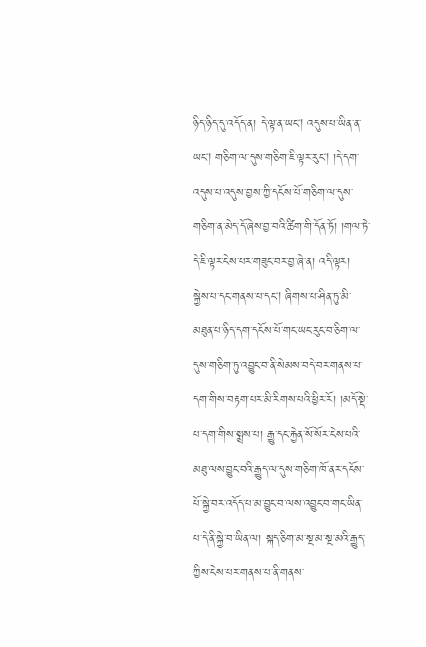ཉིད་ཉིད་དུ་འདོད་ན། དེ་ལྟ་ན་ཡང། འདུས་པ་ཡིན་ན་ཡང། གཅིག་ལ་དུས་གཅིག་ཇི་ལྟར་རུང། །དེ་དག་འདུས་པ་འདུས་བྱས་ཀྱི་དངོས་པོ་གཅིག་ལ་དུས་གཅིག་ན་མེད་དོ་ཞེས་བྱ་བའི་ཚིག་གི་དོན་ཏོ། །གལ་ཏེ་དེ་ཇི་ལྟར་ངེས་པར་གཟུང་བར་བྱ་ཞེ་ན། འདི་ལྟར། སྐྱེས་པ་དང་གནས་པ་དང། ཞིགས་པ་ཤིན་ཏུ་མི་མཐུན་པ་ཉིད་དག་དངོས་པོ་གང་ཡང་རུང་བ་ཅིག་ལ་དུས་གཅིག་ཏུ་འབྱུང་བ་ནི་སེམས་བདེ་བར་གནས་པ་དག་གིས་བརྟག་པར་མི་རིགས་པའི་ཕྱིར་རོ། །མདོ་སྡེ་པ་དག་གིས་སྨྲས་པ། རྒྱུ་དང་རྐྱེན་སོ་སོར་ངེས་པའི་མཐུ་ལས་བྱུང་བའི་རྒྱུད་ལ་དུས་གཅིག་ཁོ་ནར་དངོས་པོ་སྐྱེ་བར་འདོད་པ་མ་བྱུང་བ་ལས་འབྱུང་བ་གང་ཡིན་པ་དེ་ནི་སྐྱེ་བ་ཡིན་ལ། སྐད་ཅིག་མ་སྔ་མ་སྔ་མའི་རྒྱུད་ཀྱིས་ངེས་པར་གནས་པ་ནི་གནས་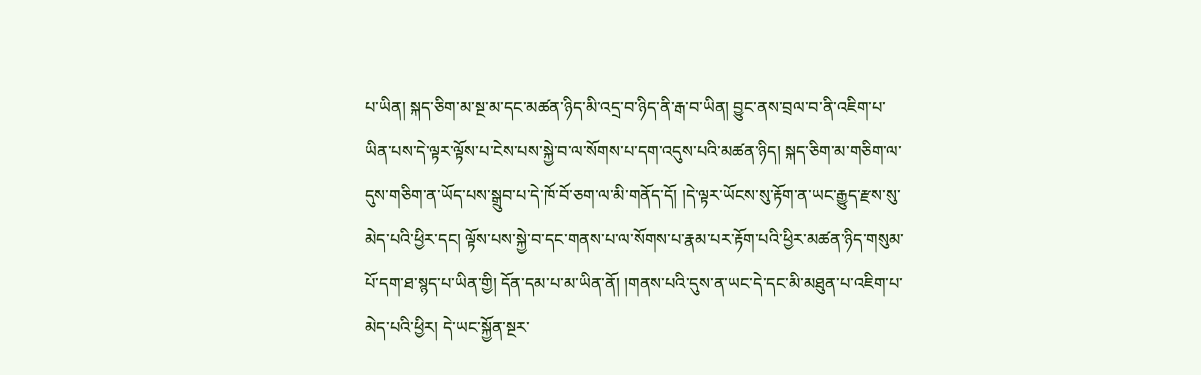པ་ཡིན། སྐད་ཅིག་མ་སྔ་མ་དང་མཚན་ཉིད་མི་འདྲ་བ་ཉིད་ནི་རྒ་བ་ཡིན། བྱུང་ནས་བྲལ་བ་ནི་འཇིག་པ་ཡིན་པས་དེ་ལྟར་ལྟོས་པ་ངེས་པས་སྐྱེ་བ་ལ་སོགས་པ་དག་འདུས་པའི་མཚན་ཉིད། སྐད་ཅིག་མ་གཅིག་ལ་དུས་གཅིག་ན་ཡོད་པས་སྒྲུབ་པ་དེ་ཁོ་བོ་ཅག་ལ་མི་གནོད་དོ། །དེ་ལྟར་ཡོངས་སུ་རྟོག་ན་ཡང་རྒྱུད་རྫས་སུ་མེད་པའི་ཕྱིར་དང། ལྟོས་པས་སྐྱེ་བ་དང་གནས་པ་ལ་སོགས་པ་རྣམ་པར་རྟོག་པའི་ཕྱིར་མཚན་ཉིད་གསུམ་པོ་དག་ཐ་སྙད་པ་ཡིན་གྱི། དོན་དམ་པ་མ་ཡིན་ནོ། །གནས་པའི་དུས་ན་ཡང་དེ་དང་མི་མཐུན་པ་འཇིག་པ་མེད་པའི་ཕྱིར། དེ་ཡང་སྐྱོན་སྔར་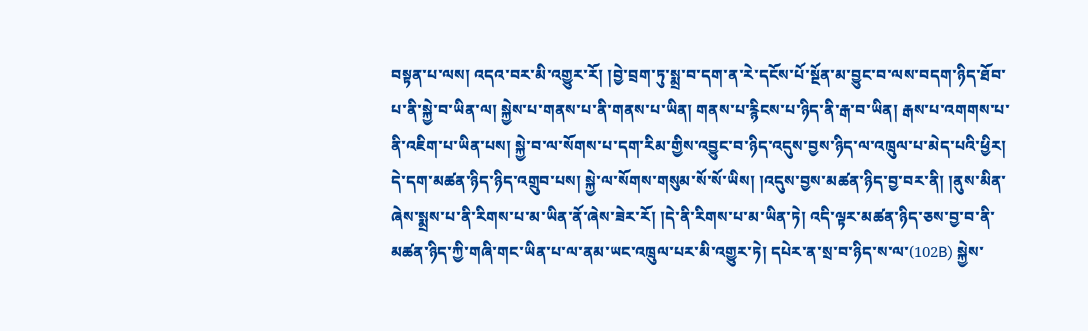བསྟན་པ་ལས། འདའ་བར་མི་འགྱུར་རོ། །བྱེ་བྲག་ཏུ་སྨྲ་བ་དག་ན་རེ་དངོས་པོ་སྔོན་མ་བྱུང་བ་ལས་བདག་ཉིད་ཐོབ་པ་ནི་སྐྱེ་བ་ཡིན་ལ། སྐྱེས་པ་གནས་པ་ནི་གནས་པ་ཡིན། གནས་པ་རྙིངས་པ་ཉིད་ནི་རྒ་བ་ཡིན། རྒས་པ་འགགས་པ་ནི་འཇིག་པ་ཡིན་པས། སྐྱེ་བ་ལ་སོགས་པ་དག་རིམ་གྱིས་འབྱུང་བ་ཉིད་འདུས་བྱས་ཉིད་ལ་འཁྲུལ་པ་མེད་པའི་ཕྱིར། དེ་དག་མཚན་ཉིད་ཉིད་འགྲུབ་པས། སྐྱེ་ལ་སོགས་གསུམ་སོ་སོ་ཡིས། །འདུས་བྱས་མཚན་ཉིད་བྱ་བར་ནི། །ནུས་མིན་ཞེས་སྨྲས་པ་ནི་རིགས་པ་མ་ཡིན་ནོ་ཞེས་ཟེར་རོ། །དེ་ནི་རིགས་པ་མ་ཡིན་ཏེ། འདི་ལྟར་མཚན་ཉིད་ཅས་བྱ་བ་ནི་མཚན་ཉིད་ཀྱི་གཞི་གང་ཡིན་པ་ལ་ནམ་ཡང་འཁྲུལ་པར་མི་འགྱུར་ཏེ། དཔེར་ན་སྲ་བ་ཉིད་ས་ལ་(102B) སྐྱེས་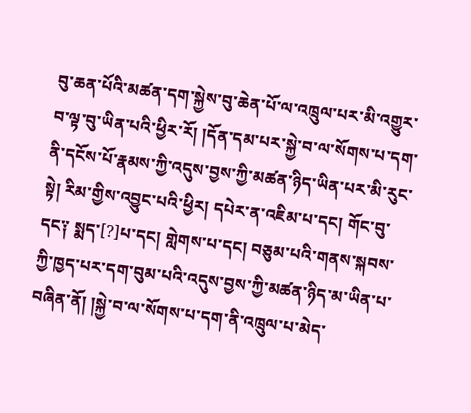བུ་ཆན་པོའི་མཚན་དག་སྐྱེས་བུ་ཆེན་པོ་ལ་འཁྲུལ་པར་མི་འགྱུར་བ་ལྟ་བུ་ཡིན་པའི་ཕྱིར་རོ། །དོན་དམ་པར་སྐྱེ་བ་ལ་སོགས་པ་དག་ནི་དངོས་པོ་རྣམས་ཀྱི་འདུས་བྱས་ཀྱི་མཚན་ཉིད་ཡིན་པར་མི་རུང་སྟེ། རིམ་གྱིས་འབྱུང་པའི་ཕྱིར། དཔེར་ན་འཇིམ་པ་དང། གོང་བུ་དང༑ སྨད་[?]པ་དང། གླེགས་པ་དང། བཅུམ་པའི་གནས་སྐབས་ཀྱི་ཁྱད་པར་དག་བུམ་པའི་འདུས་བྱས་ཀྱི་མཚན་ཉིད་མ་ཡིན་པ་བཞིན་ནོ། །སྐྱེ་བ་ལ་སོགས་པ་དག་ནི་འཁྲུལ་པ་མེད་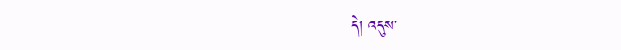དེ། འདུས་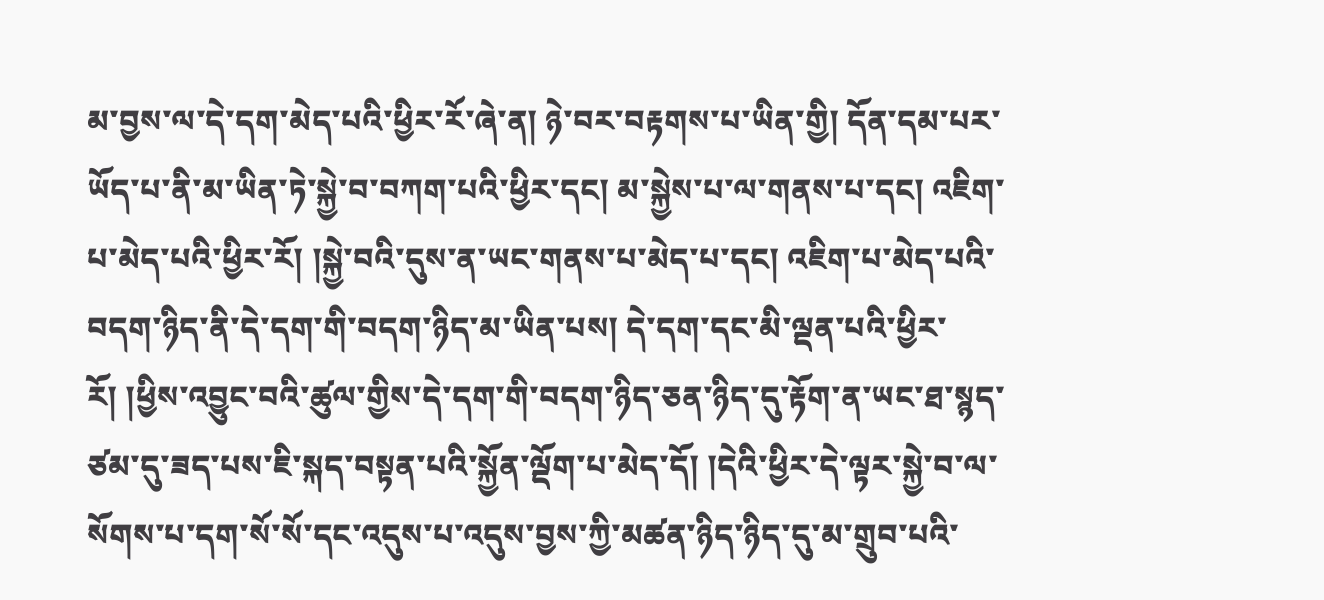མ་བྱས་ལ་དེ་དག་མེད་པའི་ཕྱིར་རོ་ཞེ་ན། ཉེ་བར་བརྟགས་པ་ཡིན་གྱི། དོན་དམ་པར་ཡོད་པ་ནི་མ་ཡིན་ཏེ་སྐྱེ་བ་བཀག་པའི་ཕྱིར་དང། མ་སྐྱེས་པ་ལ་གནས་པ་དང། འཇིག་པ་མེད་པའི་ཕྱིར་རོ། །སྐྱེ་བའི་དུས་ན་ཡང་གནས་པ་མེད་པ་དང། འཇིག་པ་མེད་པའི་བདག་ཉིད་ནི་དེ་དག་གི་བདག་ཉིད་མ་ཡིན་པས། དེ་དག་དང་མི་ལྡན་པའི་ཕྱིར་རོ། །ཕྱིས་འབྱུང་བའི་ཚུལ་གྱིས་དེ་དག་གི་བདག་ཉིད་ཅན་ཉིད་དུ་རྟོག་ན་ཡང་ཐ་སྙད་ཙམ་དུ་ཟད་པས་ཇི་སྐད་བསྟན་པའི་སྐྱོན་ལྡོག་པ་མེད་དོ། །དེའི་ཕྱིར་དེ་ལྟར་སྐྱེ་བ་ལ་སོགས་པ་དག་སོ་སོ་དང་འདུས་པ་འདུས་བྱས་ཀྱི་མཚན་ཉིད་ཉིད་དུ་མ་གྲུབ་པའི་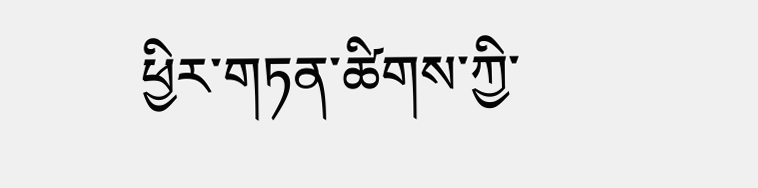ཕྱིར་གཏན་ཚིགས་ཀྱི་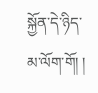སྐྱོན་དེ་ཉིད་མ་ལོག་གོ། །